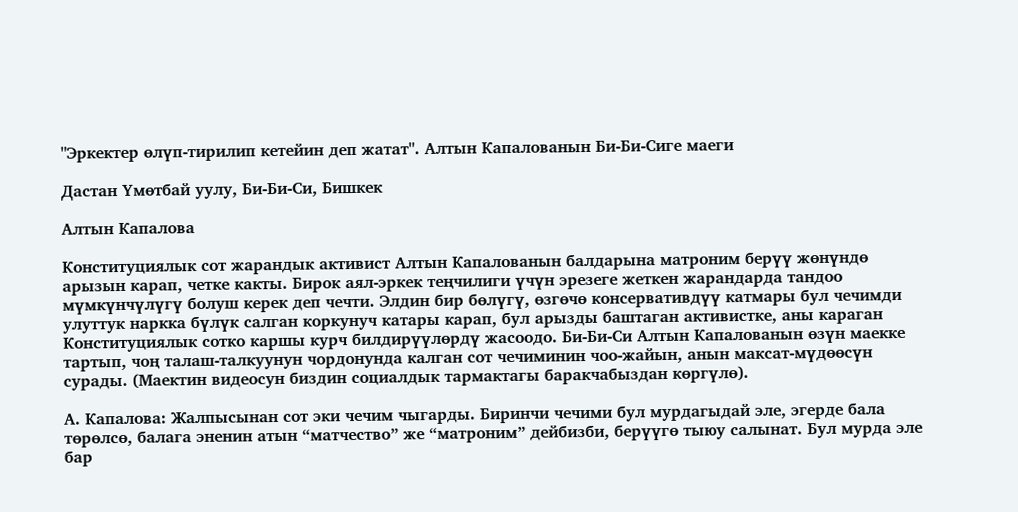"Эркектер өлүп-тирилип кетейин деп жатат". Алтын Капалованын Би-Би-Сиге маеги

Дастан Үмөтбай уулу, Би-Би-Си, Бишкек

Алтын Капалова

Конституциялык сот жарандык активист Алтын Капалованын балдарына матроним берүү жөнүндө арызын карап, четке какты. Бирок аял-эркек теңчилиги үчүн эрезеге жеткен жарандарда тандоо мүмкүнчүлүгү болуш керек деп чечти. Элдин бир бөлүгү, өзгөчө консервативдүү катмары бул чечимди улуттук наркка бүлүк салган коркунуч катары карап, бул арызды баштаган активистке, аны караган Конституциялык сотко каршы курч билдирүүлөрдү жасоодо. Би-Би-Си Алтын Капалованын өзүн маекке тартып, чоң талаш-талкуунун чордонунда калган сот чечиминин чоо-жайын, анын максат-мүдөөсүн сурады. (Маектин видеосун биздин социалдык тармактагы баракчабыздан көргүлө).

А. Капалова: Жалпысынан сот эки чечим чыгарды. Биринчи чечими бул мурдагыдай эле, эгерде бала төрөлсө, балага эненин атын “матчество” же “матроним” дейбизби, берүүгө тыюу салынат. Бул мурда эле бар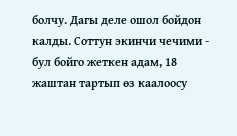болчу. Дагы деле ошол бойдон калды. Соттун экинчи чечими - бул бойго жеткен адам, 18 жаштан тартып өз каалоосу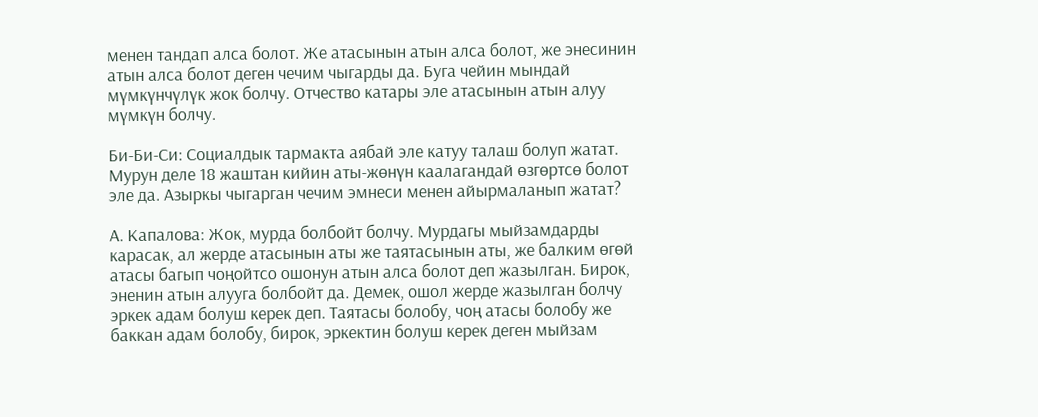менен тандап алса болот. Же атасынын атын алса болот, же энесинин атын алса болот деген чечим чыгарды да. Буга чейин мындай мүмкүнчүлүк жок болчу. Отчество катары эле атасынын атын алуу мүмкүн болчу.

Би-Би-Си: Социалдык тармакта аябай эле катуу талаш болуп жатат. Мурун деле 18 жаштан кийин аты-жөнүн каалагандай өзгөртсө болот эле да. Азыркы чыгарган чечим эмнеси менен айырмаланып жатат?

А. Капалова: Жок, мурда болбойт болчу. Мурдагы мыйзамдарды карасак, ал жерде атасынын аты же таятасынын аты, же балким өгөй атасы багып чоңойтсо ошонун атын алса болот деп жазылган. Бирок, эненин атын алууга болбойт да. Демек, ошол жерде жазылган болчу эркек адам болуш керек деп. Таятасы болобу, чоң атасы болобу же баккан адам болобу, бирок, эркектин болуш керек деген мыйзам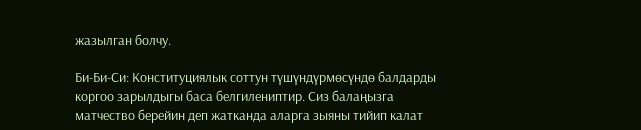жазылган болчу.

Би-Би-Си: Конституциялык соттун түшүндүрмөсүндө балдарды коргоо зарылдыгы баса белгилениптир. Сиз балаңызга матчество берейин деп жатканда аларга зыяны тийип калат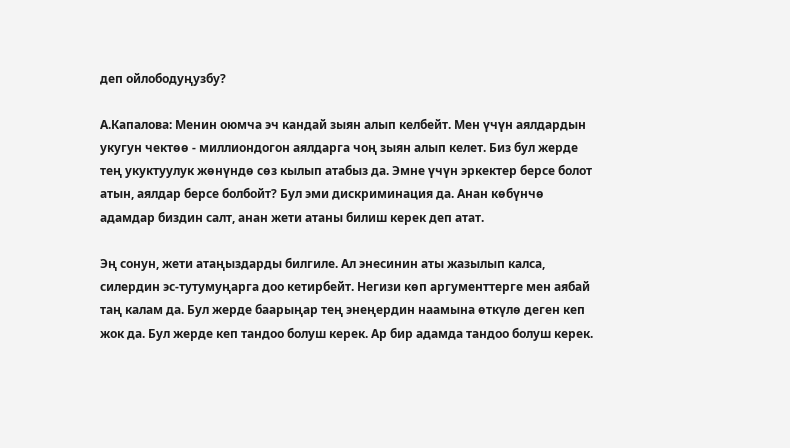деп ойлободуңузбу?

А.Капалова: Менин оюмча эч кандай зыян алып келбейт. Мен үчүн аялдардын укугун чектөө - миллиондогон аялдарга чоң зыян алып келет. Биз бул жерде тең укуктуулук жөнүндө сөз кылып атабыз да. Эмне үчүн эркектер берсе болот атын, аялдар берсе болбойт? Бул эми дискриминация да. Анан көбүнчө адамдар биздин салт, анан жети атаны билиш керек деп атат.

Эң сонун, жети атаңыздарды билгиле. Ал энесинин аты жазылып калса, силердин эс-тутумуңарга доо кетирбейт. Негизи көп аргументтерге мен аябай таң калам да. Бул жерде баарыңар тең энеңердин наамына өткүлө деген кеп жок да. Бул жерде кеп тандоо болуш керек. Ар бир адамда тандоо болуш керек.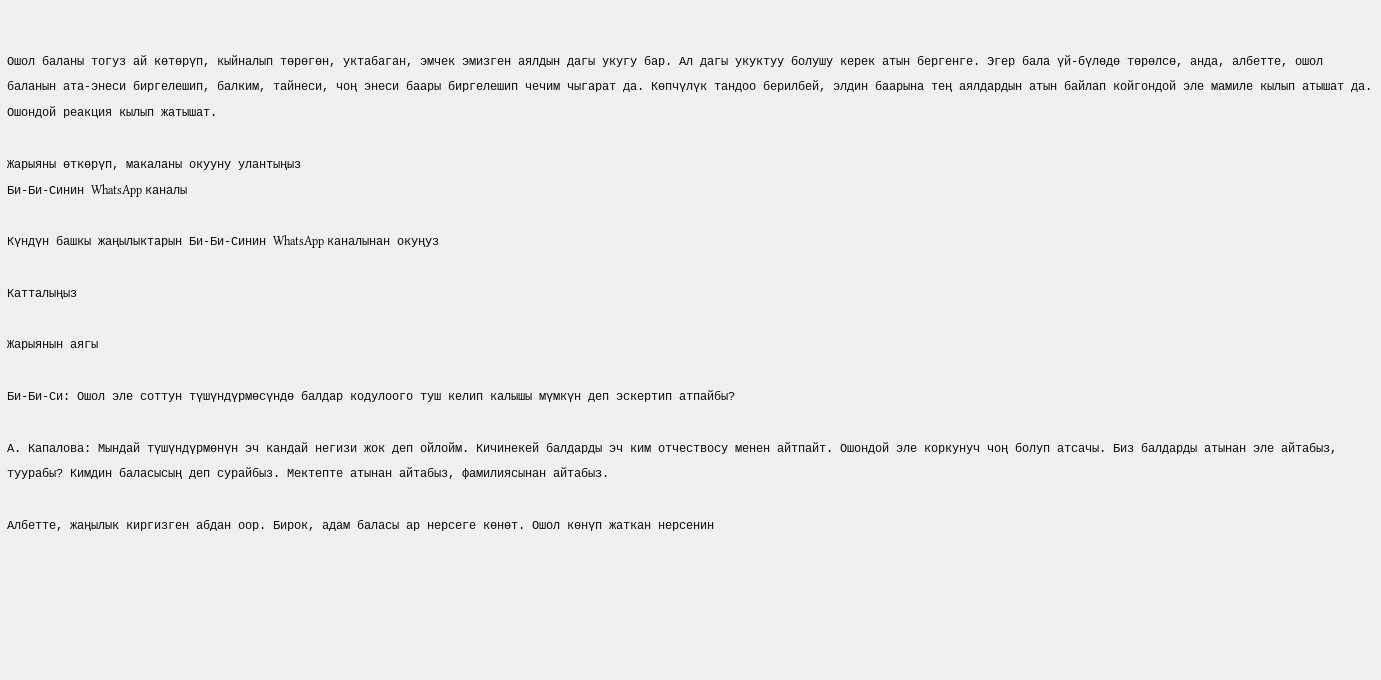Ошол баланы тогуз ай көтөрүп, кыйналып төрөгөн, уктабаган, эмчек эмизген аялдын дагы укугу бар. Ал дагы укуктуу болушу керек атын бергенге. Эгер бала үй-бүлөдө төрөлсө, анда, албетте, ошол баланын ата-энеси биргелешип, балким, тайнеси, чоң энеси баары биргелешип чечим чыгарат да. Көпчүлүк тандоо берилбей, элдин баарына тең аялдардын атын байлап койгондой эле мамиле кылып атышат да. Ошондой реакция кылып жатышат.

Жарыяны өткөрүп, макаланы окууну улантыңыз
Би-Би-Синин WhatsApp каналы

Күндүн башкы жаңылыктарын Би-Би-Синин WhatsApp каналынан окуңуз

Катталыңыз

Жарыянын аягы

Би-Би-Си: Ошол эле соттун түшүндүрмөсүндө балдар кодулоого туш келип калышы мүмкүн деп эскертип атпайбы?

А. Капалова: Мындай түшүндүрмөнүн эч кандай негизи жок деп ойлойм. Кичинекей балдарды эч ким отчествосу менен айтпайт. Ошондой эле коркунуч чоң болуп атсачы. Биз балдарды атынан эле айтабыз, туурабы? Кимдин баласысың деп сурайбыз. Мектепте атынан айтабыз, фамилиясынан айтабыз.

Албетте, жаңылык киргизген абдан оор. Бирок, адам баласы ар нерсеге көнөт. Ошол көнүп жаткан нерсенин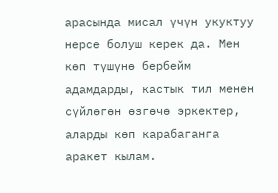арасында мисал үчүн укуктуу нерсе болуш керек да. Мен көп түшүнө бербейм адамдарды, кастык тил менен сүйлөгөн өзгөчө эркектер, аларды көп карабаганга аракет кылам.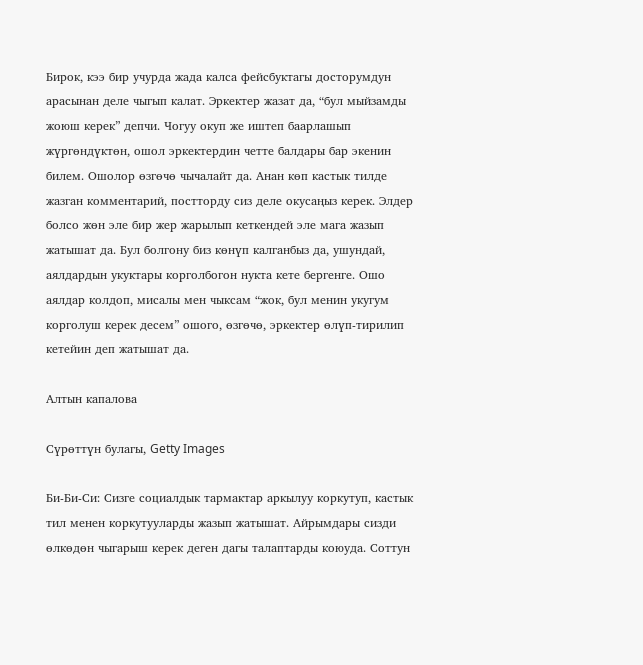Бирок, кээ бир учурда жада калса фейсбуктагы досторумдун арасынан деле чыгып калат. Эркектер жазат да, “бул мыйзамды жоюш керек” депчи. Чогуу окуп же иштеп баарлашып жүргөндүктөн, ошол эркектердин четте балдары бар экенин билем. Ошолор өзгөчө чычалайт да. Анан көп кастык тилде жазган комментарий, постторду сиз деле окусаңыз керек. Элдер болсо жөн эле бир жер жарылып кеткендей эле мага жазып жатышат да. Бул болгону биз көнүп калганбыз да, ушундай, аялдардын укуктары корголбогон нукта кете бергенге. Ошо аялдар колдоп, мисалы мен чыксам “жок, бул менин укугум корголуш керек десем” ошого, өзгөчө, эркектер өлүп-тирилип кетейин деп жатышат да.

Алтын капалова

Сүрөттүн булагы, Getty Images

Би-Би-Си: Сизге социалдык тармактар аркылуу коркутуп, кастык тил менен коркутууларды жазып жатышат. Айрымдары сизди өлкөдөн чыгарыш керек деген дагы талаптарды коюуда. Соттун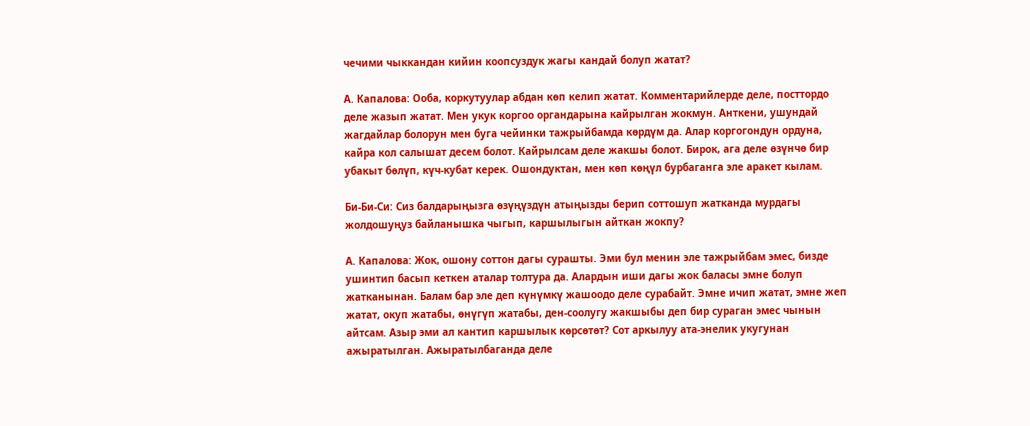чечими чыккандан кийин коопсуздук жагы кандай болуп жатат?

А. Капалова: Ооба, коркутуулар абдан көп келип жатат. Комментарийлерде деле, посттордо деле жазып жатат. Мен укук коргоо органдарына кайрылган жокмун. Анткени, ушундай жагдайлар болорун мен буга чейинки тажрыйбамда көрдүм да. Алар коргогондун ордуна, кайра кол салышат десем болот. Кайрылсам деле жакшы болот. Бирок, ага деле өзүнчө бир убакыт бөлүп, күч-кубат керек. Ошондуктан, мен көп көңүл бурбаганга эле аракет кылам.

Би-Би-Си: Сиз балдарыңызга өзүңүздүн атыңызды берип соттошуп жатканда мурдагы жолдошуңуз байланышка чыгып, каршылыгын айткан жокпу?

А. Капалова: Жок, ошону соттон дагы сурашты. Эми бул менин эле тажрыйбам эмес, бизде ушинтип басып кеткен аталар толтура да. Алардын иши дагы жок баласы эмне болуп жатканынан. Балам бар эле деп күнүмкү жашоодо деле сурабайт. Эмне ичип жатат, эмне жеп жатат, окуп жатабы, өнүгүп жатабы, ден-соолугу жакшыбы деп бир сураган эмес чынын айтсам. Азыр эми ал кантип каршылык көрсөтөт? Сот аркылуу ата-энелик укугунан ажыратылган. Ажыратылбаганда деле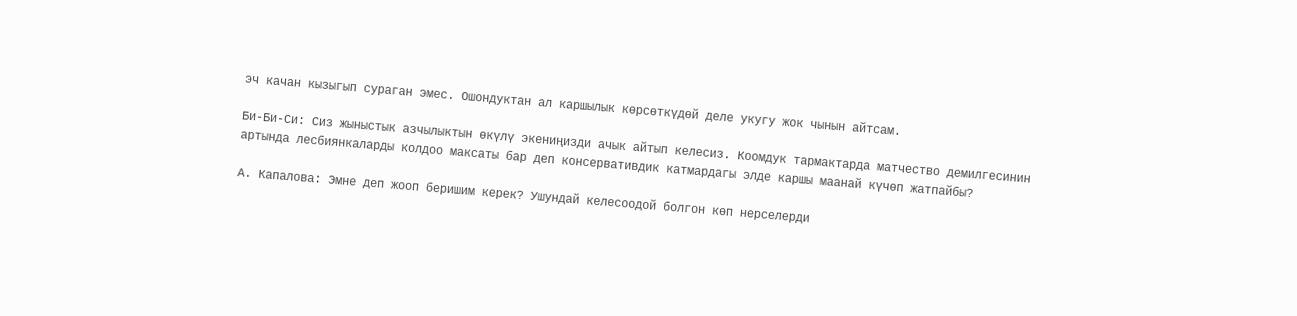эч качан кызыгып сураган эмес. Ошондуктан ал каршылык көрсөткүдөй деле укугу жок чынын айтсам.

Би-Би-Си: Сиз жыныстык азчылыктын өкүлү экениңизди ачык айтып келесиз. Коомдук тармактарда матчество демилгесинин артында лесбиянкаларды колдоо максаты бар деп консервативдик катмардагы элде каршы маанай күчөп жатпайбы?

А. Капалова: Эмне деп жооп беришим керек? Ушундай келесоодой болгон көп нерселерди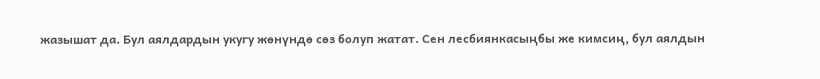жазышат да. Бул аялдардын укугу жөнүндө сөз болуп жатат. Сен лесбиянкасыңбы же кимсиң, бул аялдын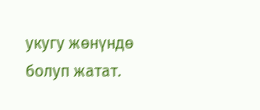укугу жөнүндө болуп жатат.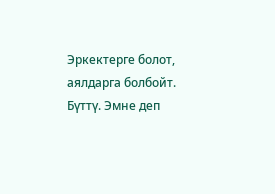Эркектерге болот, аялдарга болбойт. Бүттү. Эмне деп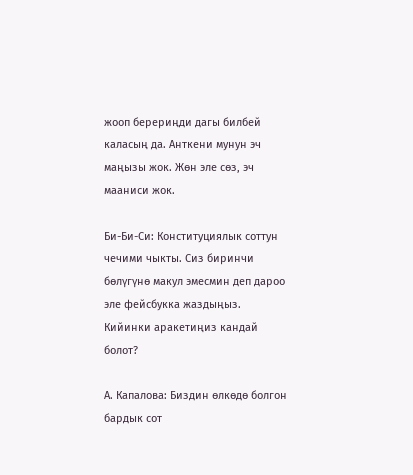жооп берериңди дагы билбей каласың да. Анткени мунун эч маңызы жок. Жөн эле сөз, эч мааниси жок.

Би-Би-Си: Конституциялык соттун чечими чыкты. Сиз биринчи бөлүгүнө макул эмесмин деп дароо эле фейсбукка жаздыңыз. Кийинки аракетиңиз кандай болот?

А. Капалова: Биздин өлкөдө болгон бардык сот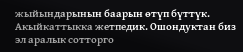жыйындарынын баарын өтүп бүттүк. Акыйкаттыкка жетпедик. Ошондуктан биз эл аралык сотторго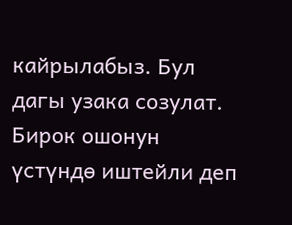кайрылабыз. Бул дагы узака созулат. Бирок ошонун үстүндө иштейли деп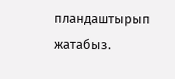пландаштырып жатабыз.